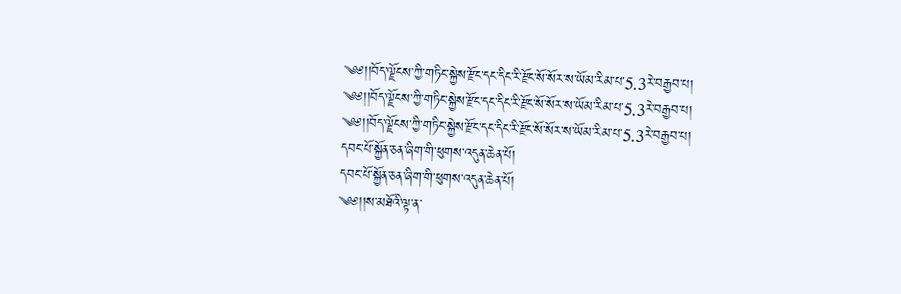༄༅།།བོད་ལྗོངས་ཀྱི་གཏིང་སྐྱེས་རྫོང་དང་དིང་རི་རྫོང་སོ་སོར་ས་ཡོམ་རིམ་པ་5.3རེ་བརྒྱབ་པ།
༄༅།།བོད་ལྗོངས་ཀྱི་གཏིང་སྐྱེས་རྫོང་དང་དིང་རི་རྫོང་སོ་སོར་ས་ཡོམ་རིམ་པ་5.3རེ་བརྒྱབ་པ།
༄༅།།བོད་ལྗོངས་ཀྱི་གཏིང་སྐྱེས་རྫོང་དང་དིང་རི་རྫོང་སོ་སོར་ས་ཡོམ་རིམ་པ་5.3རེ་བརྒྱབ་པ།
དབང་པོ་སྐྱོན་ཅན་ཞིག་གི་ཕུགས་འདུན་ཆེན་པོ།
དབང་པོ་སྐྱོན་ཅན་ཞིག་གི་ཕུགས་འདུན་ཆེན་པོ།
༄༅།།ས་མཐོའི་ལྟ་ན་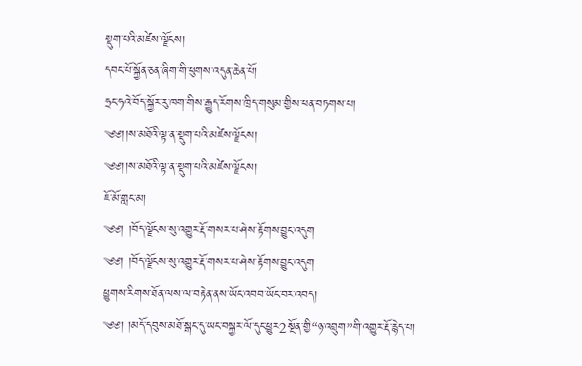སྡུག་པའི་མཛེས་ལྗོངས།
དབང་པོ་སྐྱོན་ཅན་ཞིག་གི་ཕུགས་འདུན་ཆེན་པོ།
ཧྲང་ཧའེ་བོད་སྐྱོར་རུ་ཁག་གིས་རྒྱུད་རོགས་ཁྲིད་གསུམ་གྱིས་ཕན་བཏགས་པ།
༄༅།།ས་མཐོའི་ལྟ་ན་སྡུག་པའི་མཛེས་ལྗོངས།
༄༅།།ས་མཐོའི་ལྟ་ན་སྡུག་པའི་མཛེས་ལྗོངས།
ཇོ་མོ་གླང་མ།
༄༅། །བོད་ལྗོངས་སུ་འགྱུར་རྡོ་གསར་པ་ཤེས་རྟོགས་བྱུང་འདུག
༄༅། །བོད་ལྗོངས་སུ་འགྱུར་རྡོ་གསར་པ་ཤེས་རྟོགས་བྱུང་འདུག
ཕྱུགས་རིགས་ཐོན་ལས་ལ་བརྟེན་ནས་ཡོང་འབབ་ཡོང་བར་འབད།
༄༅། །མདོ་དབུས་མཐོ་སྒང་དུ་ཡང་བསྐྱར་ལོ་དུང་ཕྱུར2སྔོན་གྱི“ཉ་འབྲུག”གི་འགྱུར་རྡོ་རྙེད་པ།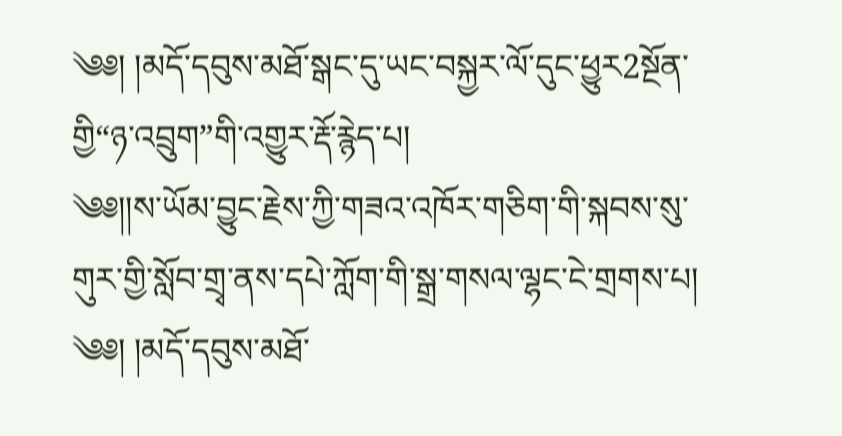༄༅། །མདོ་དབུས་མཐོ་སྒང་དུ་ཡང་བསྐྱར་ལོ་དུང་ཕྱུར2སྔོན་གྱི“ཉ་འབྲུག”གི་འགྱུར་རྡོ་རྙེད་པ།
༄༅།།ས་ཡོམ་བྱུང་རྗེས་ཀྱི་གཟའ་འཁོར་གཅིག་གི་སྐབས་སུ་གུར་གྱི་སློབ་གྲྭ་ནས་དཔེ་ཀློག་གི་སྒྲ་གསལ་ལྷང་ངེ་གྲགས་པ།
༄༅། །མདོ་དབུས་མཐོ་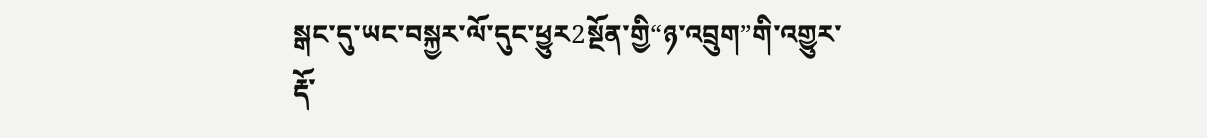སྒང་དུ་ཡང་བསྐྱར་ལོ་དུང་ཕྱུར2སྔོན་གྱི“ཉ་འབྲུག”གི་འགྱུར་རྡོ་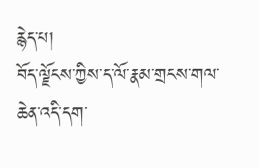རྙེད་པ།
བོད་ལྗོངས་ཀྱིས་ད་ལོ་རྣམ་གྲངས་གལ་ཆེན་འདི་དག་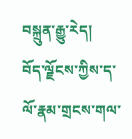བསྐྲུན་རྒྱུ་རེད།
བོད་ལྗོངས་ཀྱིས་ད་ལོ་རྣམ་གྲངས་གལ་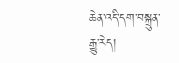ཆེན་འདི་དག་བསྐྲུན་རྒྱུ་རེད།